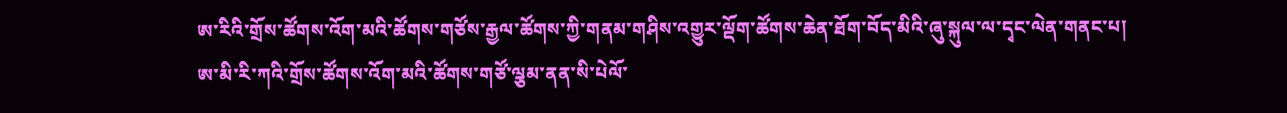ཨ་རིའི་གྲོས་ཚོགས་འོག་མའི་ཚོགས་གཙོས་རྒྱལ་ཚོགས་ཀྱི་གནམ་གཤིས་འགྱུར་ལྡོག་ཚོགས་ཆེན་ཐོག་བོད་མིའི་ཞུ་སྐུལ་ལ་དྭང་ལེན་གནང་པ།
ཨ་མི་རི་ཀའི་གྲོས་ཚོགས་འོག་མའི་ཚོགས་གཙོ་ལྕམ་ནན་སི་པེལོ་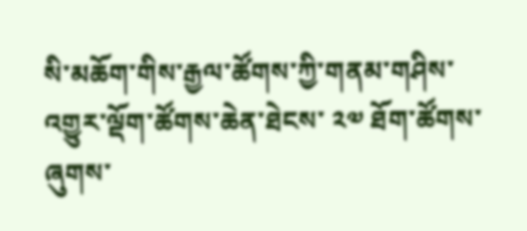སི་མཆོག་གིས་རྒྱལ་ཚོགས་ཀྱི་གནམ་གཤིས་འགྱུར་ལྡོག་ཚོགས་ཆེན་ཐེངས་ ༢༧ ཐོག་ཚོགས་ཞུགས་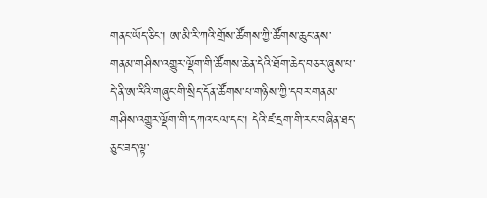གནང་ཡོད་ཅིང་། ཨ་མི་རི་ཀའི་གྲོས་ཚོགས་ཀྱི་ཚོགས་ཆུང་ནས་གནམ་གཤིས་འགྱུར་ལྡོག་གི་ཚོགས་ཆེན་དེའི་ཐོག་ཆེད་བཅར་ཞུས་པ་དེ་ནི་ཨ་རིའི་གཞུང་གི་སྲིད་དོན་ཚོགས་པ་གཉིས་ཀྱི་དབར་གནམ་གཤིས་འགྱུར་ལྡོག་གི་དཀའ་ངལ་དང་། དེའི་ཛ་དྲག་གི་རང་བཞིན་ཐད་ཅུང་ཟད་ལྟ་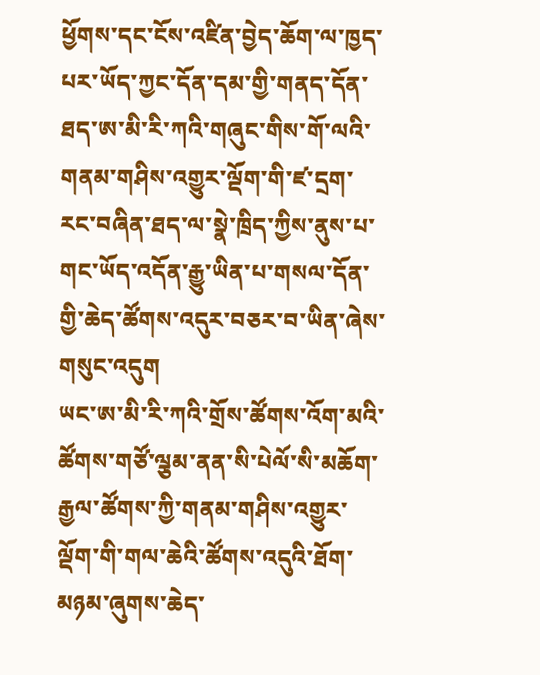ཕྱོགས་དང་ངོས་འཛིན་བྱེད་ཆོག་ལ་ཁྱད་པར་ཡོད་ཀྱང་དོན་དམ་གྱི་གནད་དོན་ཐད་ཨ་མི་རི་ཀའི་གཞུང་གིས་གོ་ལའི་གནམ་གཤིས་འགྱུར་ལྡོག་གི་ཛ་དྲག་རང་བཞིན་ཐད་ལ་སྣེ་ཁྲིད་ཀྱིས་ནུས་པ་གང་ཡོད་འདོན་རྒྱུ་ཡིན་པ་གསལ་དོན་གྱི་ཆེད་ཚོགས་འདུར་བཅར་བ་ཡིན་ཞེས་གསུང་འདུག
ཡང་ཨ་མི་རི་ཀའི་གྲོས་ཚོགས་འོག་མའི་ཚོགས་གཙོ་ལྕམ་ནན་སི་པེལོ་སི་མཆོག་རྒྱལ་ཚོགས་ཀྱི་གནམ་གཤིས་འགྱུར་ལྡོག་གི་གལ་ཆེའི་ཚོགས་འདུའི་ཐོག་མཉམ་ཞུགས་ཆེད་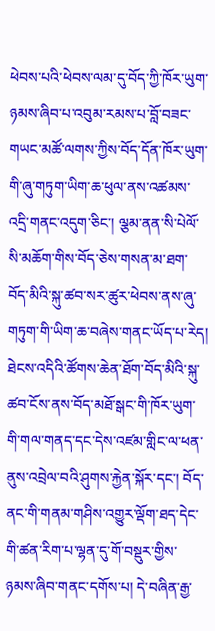ཕེབས་པའི་ཕེབས་ལམ་དུ་བོད་ཀྱི་ཁོར་ཡུག་ཉམས་ཞིབ་པ་འབུམ་རམས་པ་བློ་བཟང་གཡང་མཚོ་ལགས་ཀྱིས་བོད་དོན་ཁོར་ཡུག་གི་ཞུ་གཏུག་ཡིག་ཆ་ཕུལ་ནས་འཚམས་འདྲི་གནང་འདུག་ཅིང་། ལྕམ་ནན་སི་པེལོ་སི་མཆོག་གིས་བོད་ཅེས་གསན་མ་ཐག་བོད་མིའི་སྐུ་ཚབ་སར་ཚུར་ཕེབས་ནས་ཞུ་གཏུག་གི་ཡིག་ཆ་བཞེས་གནང་ཡོད་པ་རེད།
ཐེངས་འདིའི་ཚོགས་ཆེན་ཐོག་བོད་མིའི་སྐུ་ཚབ་ངོས་ནས་བོད་མཐོ་སྒང་གི་ཁོར་ཡུག་གི་གལ་གནད་དང་དེས་འཛམ་གླིང་ལ་ཕན་ནུས་འབྲེལ་བའི་ཤུགས་རྐྱེན་སྐོར་དང་། བོད་ནང་གི་གནམ་གཤིས་འགྱུར་ལྡོག་ཐད་དེང་གི་ཚན་རིག་པ་ལྷན་དུ་གོ་བསྡུར་གྱིས་ཉམས་ཞིབ་གནང་དགོས་པ། དེ་བཞིན་རྒྱ་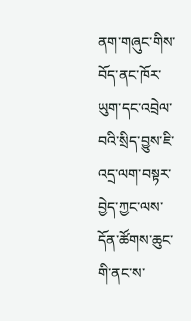ནག་གཞུང་གིས་བོད་ནང་ཁོར་ཡུག་དང་འབྲེལ་བའི་སྲིད་བྱུས་ཇི་འདྲ་ལག་བསྟར་བྱེད་ཀྱང་ལས་དོན་ཚོགས་ཆུང་གི་ནང་ས་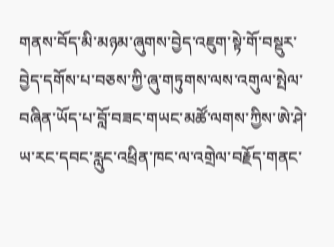གནས་བོད་མི་མཉམ་ཞུགས་བྱེད་འཇུག་སྟེ་གོ་བསྡུར་བྱེད་དགོས་པ་བཅས་ཀྱི་ཞུ་གཏུགས་ལས་འགུལ་སྤེལ་བཞིན་ཡོད་པ་བློ་བཟང་གཡང་མཚོ་ལགས་ཀྱིས་ཨེ་ཤེ་ཡ་རང་དབང་རླུང་འཕྲིན་ཁང་ལ་འགྲེལ་བརྗོད་གནང་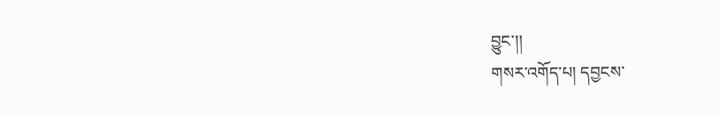བྱུང་།།
གསར་འགོད་པ། དབྱངས་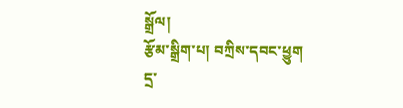སྒྲོལ།
རྩོམ་སྒྲིག་པ། བཀྲིས་དབང་ཕྱུག
དྲ་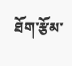ཐོག་རྩོམ་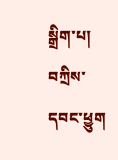སྒྲིག་པ། བཀྲིས་དབང་ཕྱུག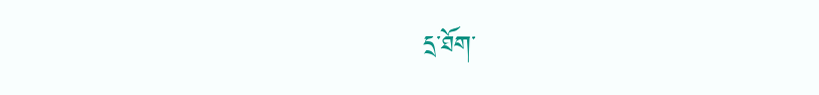དྲ་ཐོག་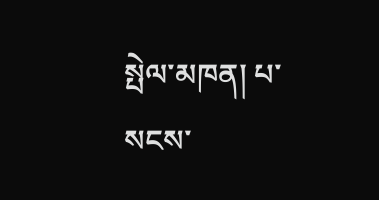སྤེལ་མཁན། པ་སངས་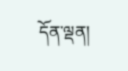དོན་ལྡན།